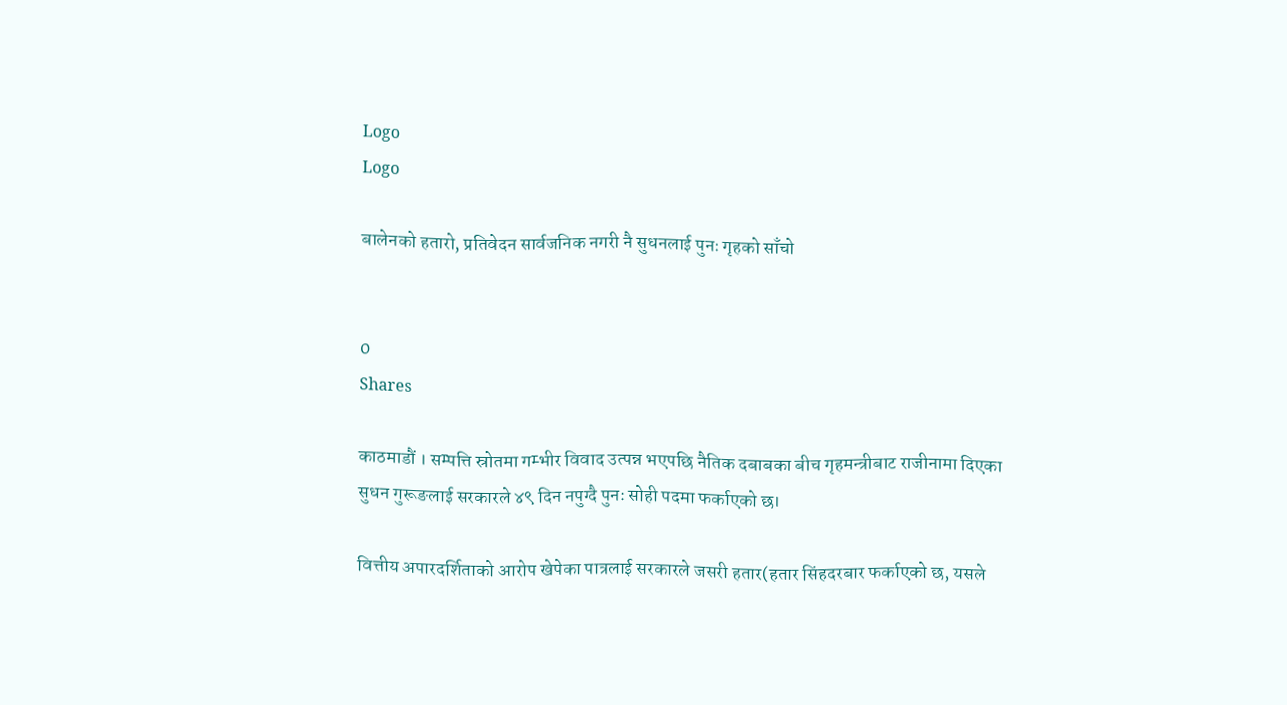Logo
Logo

बालेनको हतारो, प्रतिवेदन सार्वजनिक नगरी नै सुधनलाई पुनः गृहको साँचो


0
Shares

काठमाडौं । सम्पत्ति स्रोतमा गम्भीर विवाद उत्पन्न भएपछि नैतिक दबाबका बीच गृहमन्त्रीबाट राजीनामा दिएका सुधन गुरूङलाई सरकारले ४९ दिन नपुग्दै पुनः सोही पदमा फर्काएको छ।

वित्तीय अपारदर्शिताको आरोप खेपेका पात्रलाई सरकारले जसरी हतार(हतार सिंहदरबार फर्काएको छ, यसले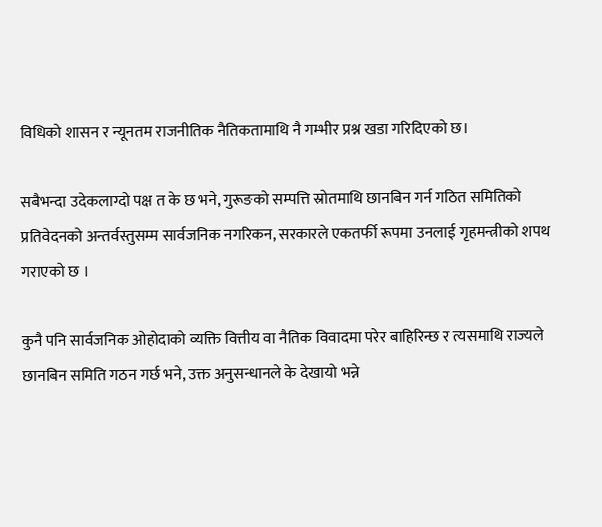विधिको शासन र न्यूनतम राजनीतिक नैतिकतामाथि नै गम्भीर प्रश्न खडा गरिदिएको छ।

सबैभन्दा उदेकलाग्दो पक्ष त के छ भने, गुरूङको सम्पत्ति स्रोतमाथि छानबिन गर्न गठित समितिको प्रतिवेदनको अन्तर्वस्तुसम्म सार्वजनिक नगरिकन, सरकारले एकतर्फी रूपमा उनलाई गृहमन्त्रीको शपथ गराएको छ ।

कुनै पनि सार्वजनिक ओहोदाको व्यक्ति वित्तीय वा नैतिक विवादमा परेर बाहिरिन्छ र त्यसमाथि राज्यले छानबिन समिति गठन गर्छ भने, उक्त अनुसन्धानले के देखायो भन्ने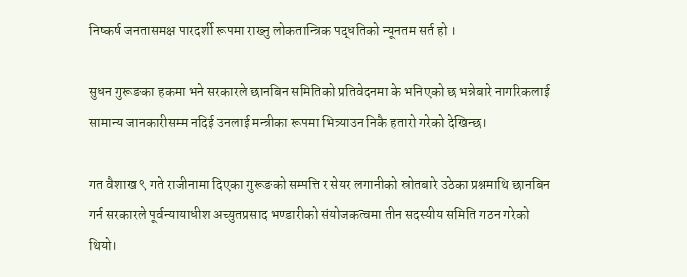निष्कर्ष जनतासमक्ष पारदर्शी रूपमा राख्नु लोकतान्त्रिक पद्धतिको न्यूनतम सर्त हो ।

सुधन गुरूङका हकमा भने सरकारले छानबिन समितिको प्रतिवेदनमा के भनिएको छ भन्नेबारे नागरिकलाई सामान्य जानकारीसम्म नदिई उनलाई मन्त्रीका रूपमा भित्र्याउन निकै हतारो गरेको देखिन्छ।

गत वैशाख ९ गते राजीनामा दिएका गुरूङको सम्पत्ति र सेयर लगानीको स्रोतबारे उठेका प्रश्नमाथि छानबिन गर्न सरकारले पूर्वन्यायाधीश अच्युतप्रसाद भण्डारीको संयोजकत्वमा तीन सदस्यीय समिति गठन गरेको थियो।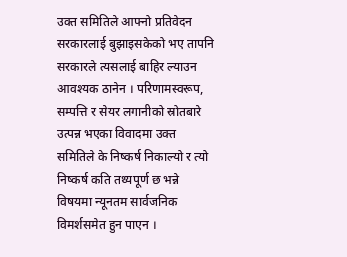उक्त समितिले आफ्नो प्रतिवेदन सरकारलाई बुझाइसकेको भए तापनि सरकारले त्यसलाई बाहिर ल्याउन आवश्यक ठानेन । परिणामस्वरूप, सम्पत्ति र सेयर लगानीको स्रोतबारे उत्पन्न भएका विवादमा उक्त समितिले के निष्कर्ष निकाल्यो र त्यो निष्कर्ष कति तथ्यपूर्ण छ भन्ने विषयमा न्यूनतम सार्वजनिक विमर्शसमेत हुन पाएन ।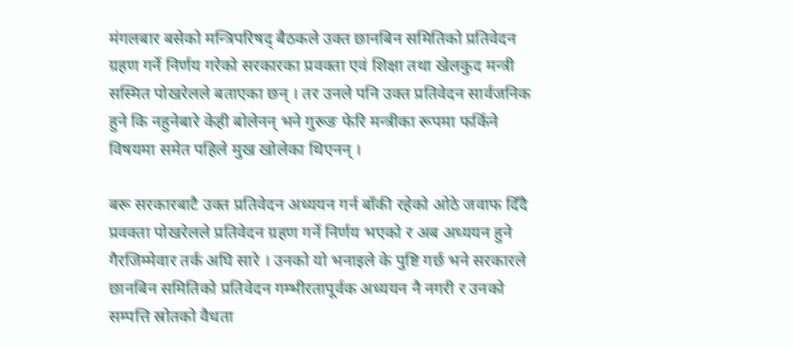मंगलबार बसेको मन्त्रिपरिषद् बैठकले उक्त छानबिन समितिको प्रतिवेदन ग्रहण गर्ने निर्णय गरेको सरकारका प्रवक्ता एवं शिक्षा तथा खेलकुद मन्त्री सस्मित पोखरेलले बताएका छन् । तर उनले पनि उक्त प्रतिवेदन सार्वजनिक हुने कि नहुनेबारे केही बोलेनन् भने गुरूङ फेरि मन्त्रीका रूपमा फर्किने विषयमा समेत पहिले मुख खोलेका थिएनन् ।

बरू सरकारबाटै उक्त प्रतिवेदन अध्ययन गर्न बाँकी रहेको ओठे जवाफ दिँदै प्रवक्ता पोखरेलले प्रतिवेदन ग्रहण गर्ने निर्णय भएको र अब अध्ययन हुने गैरजिम्मेवार तर्क अघि सारे । उनको यो भनाइले के पुष्टि गर्छ भने सरकारले छानबिन समितिको प्रतिवेदन गम्भीरतापूर्वक अध्ययन नै नगरी र उनको सम्पत्ति स्रोतको वैधता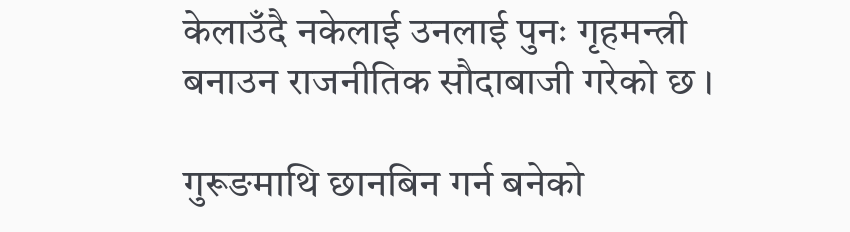केलाउँदै नकेलाई उनलाई पुनः गृहमन्त्री बनाउन राजनीतिक सौदाबाजी गरेको छ ।

गुरूङमाथि छानबिन गर्न बनेको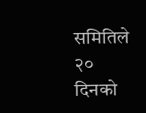समितिले २० दिनको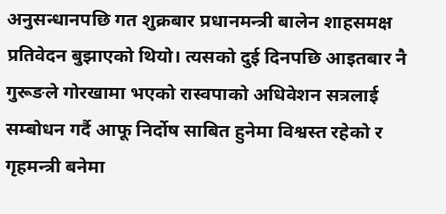अनुसन्धानपछि गत शुक्रबार प्रधानमन्त्री बालेन शाहसमक्ष प्रतिवेदन बुझाएको थियो। त्यसको दुई दिनपछि आइतबार नै गुरूङले गोरखामा भएको रास्वपाको अधिवेशन सत्रलाई सम्बोधन गर्दै आफू निर्दोष साबित हुनेमा विश्वस्त रहेको र गृहमन्त्री बनेमा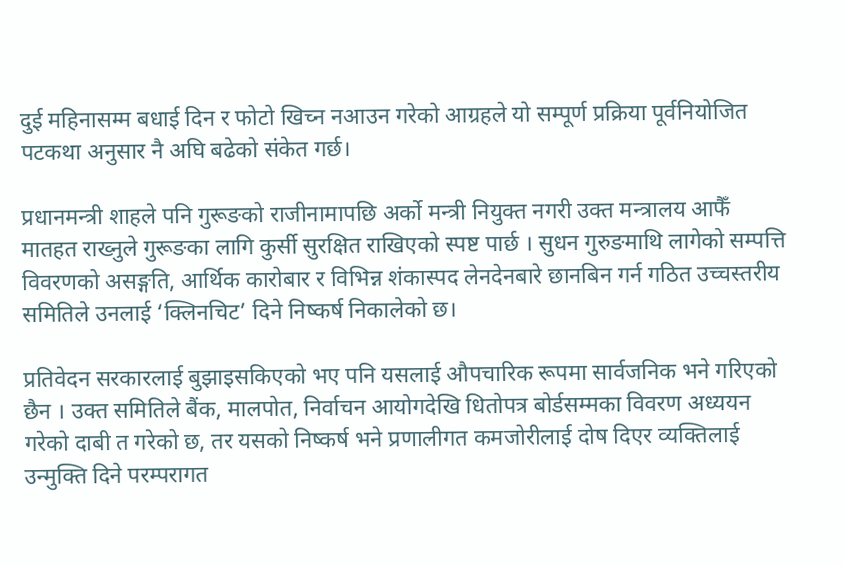दुई महिनासम्म बधाई दिन र फोटो खिच्न नआउन गरेको आग्रहले यो सम्पूर्ण प्रक्रिया पूर्वनियोजित पटकथा अनुसार नै अघि बढेको संकेत गर्छ।

प्रधानमन्त्री शाहले पनि गुरूङको राजीनामापछि अर्को मन्त्री नियुक्त नगरी उक्त मन्त्रालय आफैँ मातहत राख्नुले गुरूङका लागि कुर्सी सुरक्षित राखिएको स्पष्ट पार्छ । सुधन गुरुङमाथि लागेको सम्पत्ति विवरणको असङ्गति, आर्थिक कारोबार र विभिन्न शंकास्पद लेनदेनबारे छानबिन गर्न गठित उच्चस्तरीय समितिले उनलाई ‘क्लिनचिट’ दिने निष्कर्ष निकालेको छ।

प्रतिवेदन सरकारलाई बुझाइसकिएको भए पनि यसलाई औपचारिक रूपमा सार्वजनिक भने गरिएको छैन । उक्त समितिले बैंक, मालपोत, निर्वाचन आयोगदेखि धितोपत्र बोर्डसम्मका विवरण अध्ययन गरेको दाबी त गरेको छ, तर यसको निष्कर्ष भने प्रणालीगत कमजोरीलाई दोष दिएर व्यक्तिलाई उन्मुक्ति दिने परम्परागत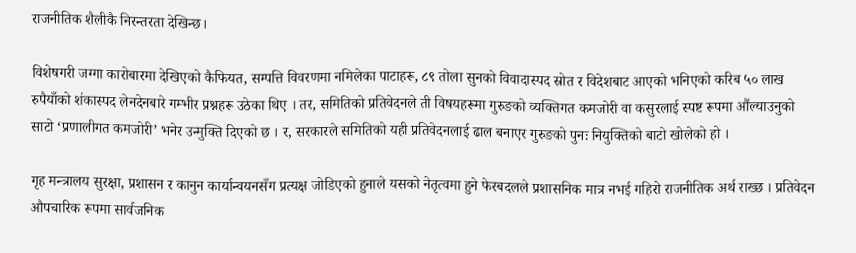राजनीतिक शैलीकै निरन्तरता देखिन्छ।

विशेषगरी जग्गा कारोबारमा देखिएको कैफियत, सम्पत्ति विवरणमा नमिलेका पाटाहरू, ८९ तोला सुनको विवादास्पद स्रोत र विदेशबाट आएको भनिएको करिब ५० लाख रुपैयाँको शंकास्पद लेनदेनबारे गम्भीर प्रश्नहरू उठेका थिए । तर, समितिको प्रतिवेदनले ती विषयहरूमा गुरुङको व्यक्तिगत कमजोरी वा कसुरलाई स्पष्ट रूपमा औंल्याउनुको साटो ‘प्रणालीगत कमजोरी’ भनेर उन्मुक्ति दिएको छ । र, सरकारले समितिको यही प्रतिवेदनलाई ढाल बनाएर गुरुङको पुनः नियुक्तिको बाटो खोलेको हो ।

गृह मन्त्रालय सुरक्षा, प्रशासन र कानुन कार्यान्वयनसँग प्रत्यक्ष जोडिएको हुनाले यसको नेतृत्वमा हुने फेरबदलले प्रशासनिक मात्र नभई गहिरो राजनीतिक अर्थ राख्छ । प्रतिवेदन औपचारिक रूपमा सार्वजनिक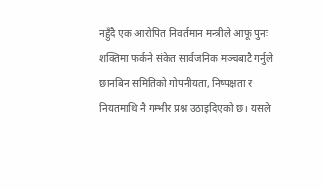नहुँदै एक आरोपित निवर्तमान मन्त्रीले आफू पुनः शक्तिमा फर्कने संकेत सार्वजनिक मञ्चबाटै गर्नुले छानबिन समितिको गोपनीयता, निष्पक्षता र नियतमाथि नै गम्भीर प्रश्न उठाइदिएको छ। यसले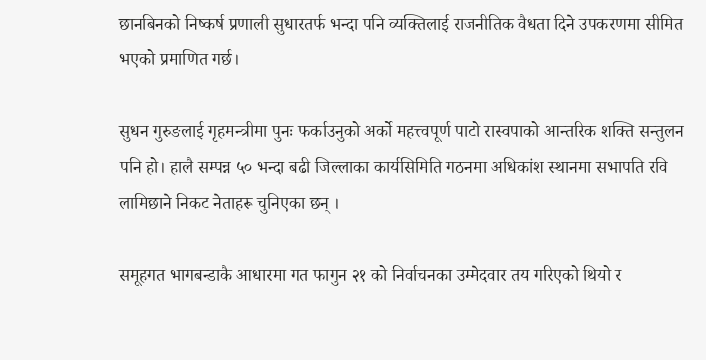छानबिनको निष्कर्ष प्रणाली सुधारतर्फ भन्दा पनि व्यक्तिलाई राजनीतिक वैधता दिने उपकरणमा सीमित भएको प्रमाणित गर्छ।

सुधन गुरुङलाई गृहमन्त्रीमा पुनः फर्काउनुको अर्को महत्त्वपूर्ण पाटो रास्वपाको आन्तरिक शक्ति सन्तुलन पनि हो। हालै सम्पन्न ५० भन्दा बढी जिल्लाका कार्यसिमिति गठनमा अधिकांश स्थानमा सभापति रवि लामिछाने निकट नेताहरू चुनिएका छन् ।

समूहगत भागबन्डाकै आधारमा गत फागुन २१ को निर्वाचनका उम्मेदवार तय गरिएको थियो र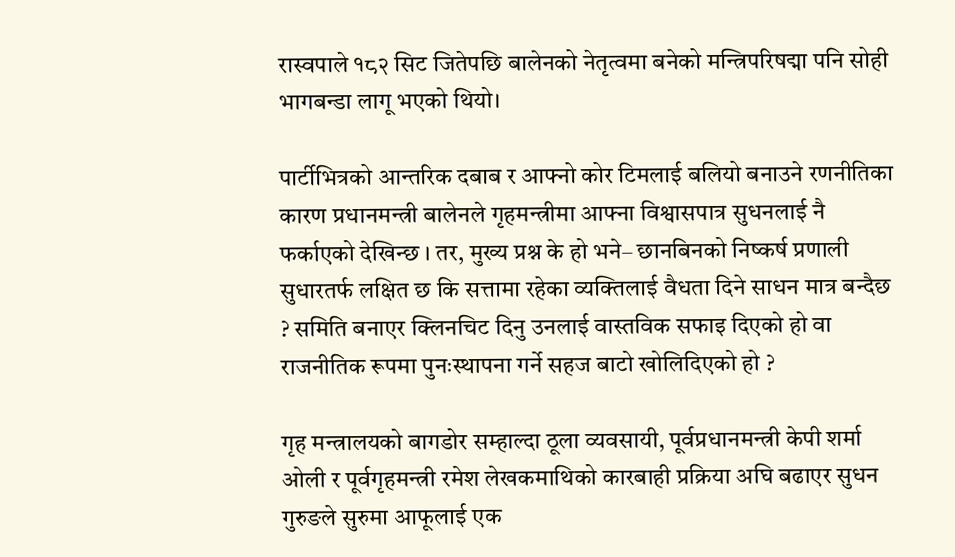रास्वपाले १८२ सिट जितेपछि बालेनको नेतृत्वमा बनेको मन्त्रिपरिषद्मा पनि सोही भागबन्डा लागू भएको थियो।

पार्टीभित्रको आन्तरिक दबाब र आफ्नो कोर टिमलाई बलियो बनाउने रणनीतिका कारण प्रधानमन्त्री बालेनले गृहमन्त्रीमा आफ्ना विश्वासपात्र सुधनलाई नै फर्काएको देखिन्छ । तर, मुख्य प्रश्न के हो भने– छानबिनको निष्कर्ष प्रणाली सुधारतर्फ लक्षित छ कि सत्तामा रहेका व्यक्तिलाई वैधता दिने साधन मात्र बन्दैछ ? समिति बनाएर क्लिनचिट दिनु उनलाई वास्तविक सफाइ दिएको हो वा राजनीतिक रूपमा पुनःस्थापना गर्ने सहज बाटो खोलिदिएको हो ?

गृह मन्त्रालयको बागडोर सम्हाल्दा ठूला व्यवसायी, पूर्वप्रधानमन्त्री केपी शर्मा ओली र पूर्वगृहमन्त्री रमेश लेखकमाथिको कारबाही प्रक्रिया अघि बढाएर सुधन गुरुङले सुरुमा आफूलाई एक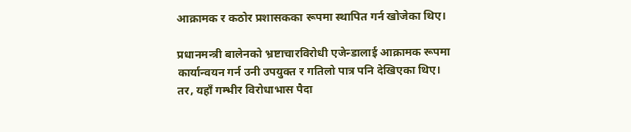आक्रामक र कठोर प्रशासकका रूपमा स्थापित गर्न खोजेका थिए।

प्रधानमन्त्री बालेनको भ्रष्टाचारविरोधी एजेन्डालाई आक्रामक रूपमा कार्यान्वयन गर्न उनी उपयुक्त र गतिलो पात्र पनि देखिएका थिए। तर, यहाँ गम्भीर विरोधाभास पैदा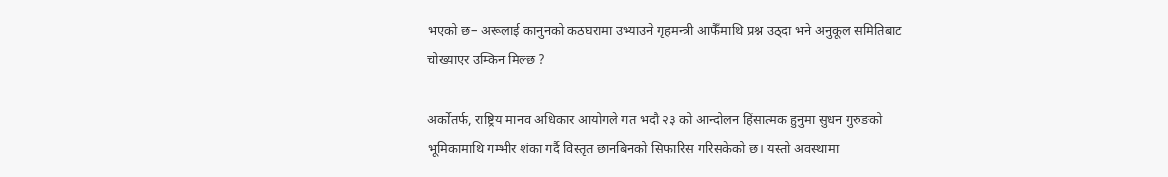भएको छ– अरूलाई कानुनको कठघरामा उभ्याउने गृहमन्त्री आफैँमाथि प्रश्न उठ्दा भने अनुकूल समितिबाट चोख्याएर उम्किन मिल्छ ?

अर्कोतर्फ, राष्ट्रिय मानव अधिकार आयोगले गत भदौ २३ को आन्दोलन हिंसात्मक हुनुमा सुधन गुरुङको भूमिकामाथि गम्भीर शंका गर्दै विस्तृत छानबिनको सिफारिस गरिसकेको छ। यस्तो अवस्थामा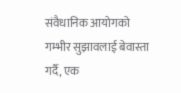संवैधानिक आयोगको गम्भीर सुझावलाई बेवास्ता गर्दै, एक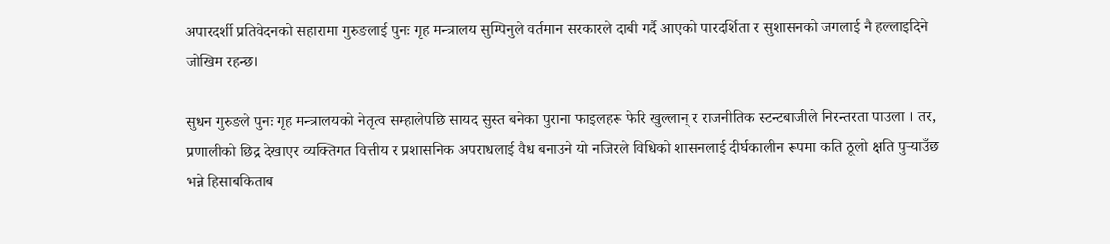अपारदर्शी प्रतिवेदनको सहारामा गुरुङलाई पुनः गृह मन्त्रालय सुम्पिनुले वर्तमान सरकारले दाबी गर्दै आएको पारदर्शिता र सुशासनको जगलाई नै हल्लाइदिने जोखिम रहन्छ।

सुधन गुरुङले पुनः गृह मन्त्रालयको नेतृत्व सम्हालेपछि सायद सुस्त बनेका पुराना फाइलहरू फेरि खुल्लान् र राजनीतिक स्टन्टबाजीले निरन्तरता पाउला । तर, प्रणालीको छिद्र देखाएर व्यक्तिगत वित्तीय र प्रशासनिक अपराधलाई वैध बनाउने यो नजिरले विधिको शासनलाई दीर्घकालीन रूपमा कति ठूलो क्षति पुर्‍याउँछ भन्ने हिसाबकिताब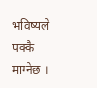भविष्यले पक्कै माग्नेछ ।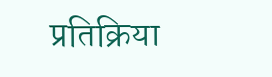प्रतिक्रिया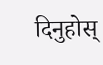दिनुहोस्